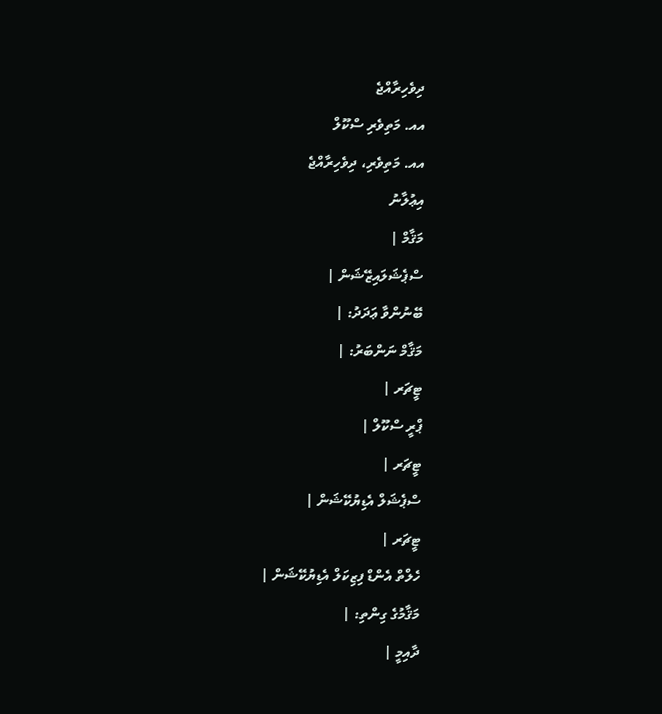ދިވެހިރާއްޖެ
އއ. މަތިވެރި ސްކޫލް
އއ. މަތިވެރި، ދިވެހިރާއްޖެ
އިޢުލާނު
މަޤާމް |
ސްޕެޝަލައިޒޭޝަން |
ބޭނުންވާ ޢަދަދު: |
މަޤާމް ނަންބަރު: |
ޓީޗަރ |
ޕްރީ ސްކޫލް |
ޓީޗަރ |
ސްޕެޝަލް އެޑިޔުކޭޝަން |
ޓީޗަރ |
ހެލްތް އެންޑް ފިޒިކަލް އެޑިޔުކޭޝަން |
މަޤާމުގެ ގިންތި: |
ދާއިމީ |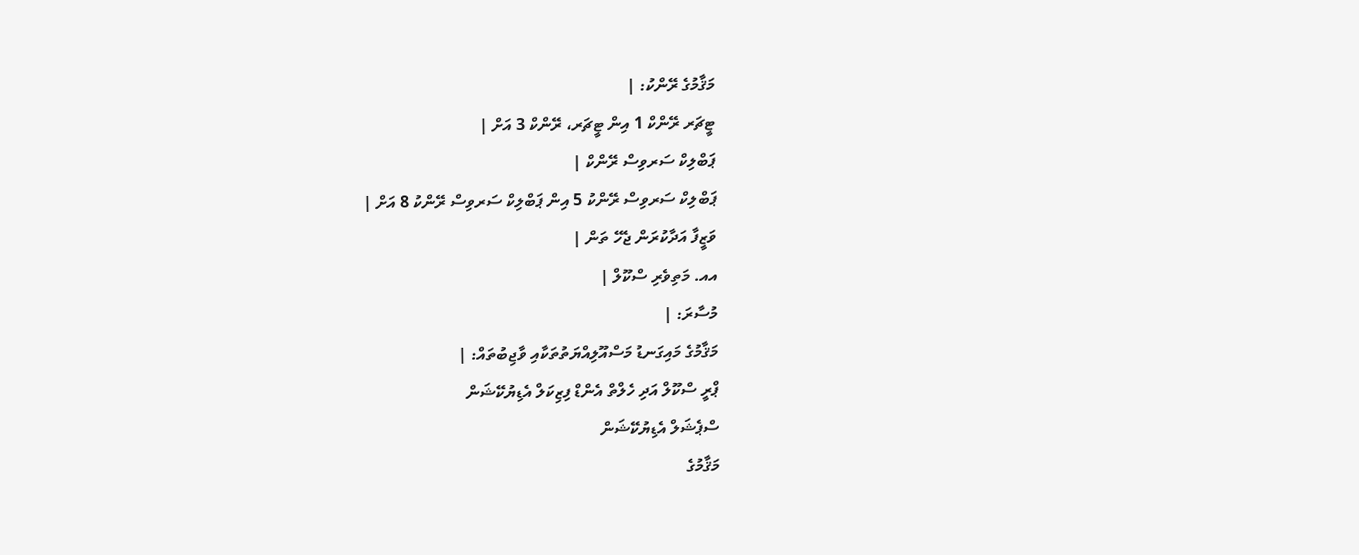މަޤާމުގެ ރޭންކު: |
ޓީޗަރ ރޭންކް 1 އިން ޓީޗަރ، ރޭންކް 3 އަށް |
ޕަބްލިކް ސަރވިސް ރޭންކް |
ޕަބްލިކް ސަރވިސް ރޭންކު 5 އިން ޕަބްލިކް ސަރވިސް ރޭންކު 8 އަށް |
ވަޒީފާ އަދާކުރަން ޖެހޭ ތަން |
އއ. މަތިވެރި ސްކޫލް |
މުސާރަ: |
މަޤާމުގެ މައިގަނޑު މަސްއޫލިއްޔަތުތަކާއި ވާޖިބުތައް: |
ޕްރީ ސްކޫލް އަދި ހެލްތް އެންޑް ފިޒިކަލް އެޑިޔުކޭޝަން
ސްޕެޝަލް އެޑިޔުކޭޝަން
މަޤާމުގެ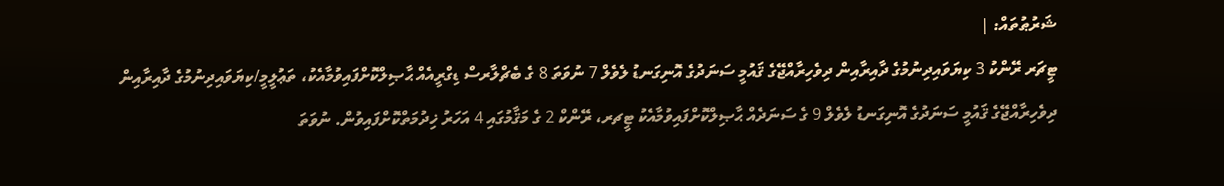ޝަރުޠުތައް: |
ޓީޗަރ ރޭންކު 3 ކިޔަވައިދިނުމުގެ ދާއިރާއިން ދިވެހިރާއްޖޭގެ ޤައުމީ ސަނަދުގެ އޮނިގަނޑު ލެވެލް 7 ނުވަތަ 8 ގެ ބެޗްލާރސް ޑިގްރީއެއް ޙާޞިލްކޮށްފައިވުމާއެކު، ތަޢުލީމީ/ކިޔަވައިދިނުމުގެ ދާއިރާއިން ދިވެހިރާއްޖޭގެ ޤައުމީ ސަނަދުގެ އޮނިގަނޑު ލެވެލް 9 ގެ ސަނަދެއް ޙާޞިލްކޮށްފައިވުމާއެކު ޓީޗރ، ރޭންކް 2 ގެ މަޤާމުގައި 4 އަހަރު ޚިދުމަތްކޮށްފައިވުން. ނުވަތަ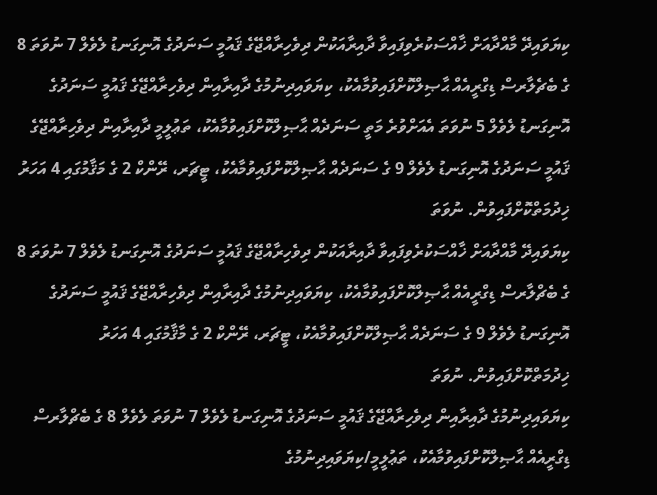ކިޔަވައިދޭ މާއްދާއަށް ޚާއްސަކުރެވިފައިވާ ދާއިރާއަކުން ދިވެހިރާއްޖޭގެ ޤައުމީ ސަނަދުގެ އޮނިގަނޑު ލެވެލް 7 ނުވަތަ 8 ގެ ބެޗެލާރސް ޑިގްރީއެއް ޙާޞިލްކޮށްފައިވުމާއެކު، ކިޔަވައިދިނުމުގެ ދާއިރާއިން ދިވެހިރާއްޖޭގެ ޤައުމީ ސަނަދުގެ އޮނިގަނޑު ލެވެލް 5 ނުވަތަ އެއަށްވުރެ މަތީ ސަނަދެއް ޙާޞިލްކޮށްފައިވުމާއެކު، ތަޢުލީމީ ދާއިރާއިން ދިވެހިރާއްޖޭގެ ޤައުމީ ސަނަދުގެ އޮނިގަނޑު ލެވެލް 9 ގެ ސަނަދެއް ޙާޞިލްކޮށްފައިވުމާއެކު، ޓީޗަރ، ރޭންކް 2 ގެ މަޤާމުގައި 4 އަހަރު ޚިދުމަތްކޮށްފައިވުން. ނުވަތަ
ކިޔަވައިދޭ މާއްދާއަށް ޚާއްސަކުރެވިފައިވާ ދާއިރާއަކުން ދިވެހިރާއްޖޭގެ ޤައުމީ ސަނަދުގެ އޮނިގަނޑު ލެވެލް 7 ނުވަތަ 8 ގެ ބެޗްލާރސް ޑިގްރީއެއް ޙާޞިލްކޮށްފައިވުމާއެކު، ކިޔަވައިދިނުމުގެ ދާއިރާއިން ދިވެހިރާއްޖޭގެ ޤައުމީ ސަނަދުގެ އޮނިގަނޑު ލެވެލް 9 ގެ ސަނަދެއް ޙާޞިލްކޮށްފައިވުމާއެކު، ޓީޗަރ، ރޭންކް 2 ގެ މާޤާމުގައި 4 އަހަރު ޚިދުމަތްކޮށްފައިވުން. ނުވަތަ
ކިޔަވައިދިނުމުގެ ދާއިރާއިން ދިވެހިރާއްޖޭގެ ޤައުމީ ސަނަދުގެ އޮނިގަނޑު ލެވެލް 7 ނުވަތަ ލެވެލް 8 ގެ ބެޗްލާރސް ޑިގްރީއެއް ޙާޞިލްކޮށްފައިވުމާއެކު، ތަޢުލީމީ/ކިޔަވައިދިނުމުގެ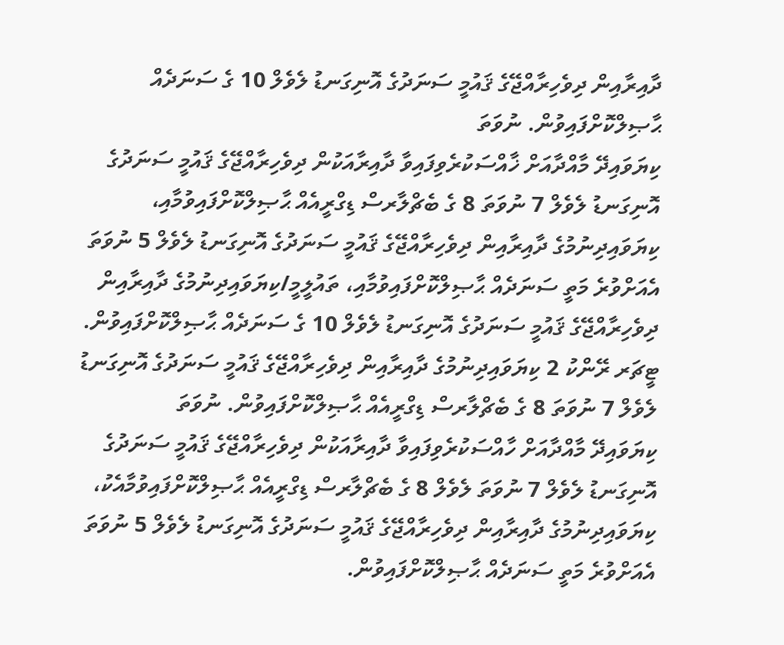ދާއިރާއިން ދިވެހިރާއްޖޭގެ ޤައުމީ ސަނަދުގެ އޮނިގަނޑު ލެވެލް 10 ގެ ސަނަދެއް ޙާޞިލްކޮށްފައިވުން. ނުވަތަ
ކިޔަވައިދޭ މާއްދާއަށް ޚާއްސަކުރެވިފައިވާ ދާއިރާއަކުން ދިވެހިރާއްޖޭގެ ޤައުމީ ސަނަދުގެ އޮނިގަނޑު ލެވެލް 7 ނުވަތަ 8 ގެ ބެޗްލާރސް ޑިގްރީއެއް ޙާޞިލްކޮށްފައިވުމާއި، ކިޔަވައިދިނުމުގެ ދާއިރާއިން ދިވެހިރާއްޖޭގެ ޤައުމީ ސަނަދުގެ އޮނިގަނޑު ލެވެލް 5 ނުވަތަ އެއަށްވުރެ މަތީ ސަނަދެއް ޙާޞިލްކޮށްފައިވުމާއި، ތައުލީމީ/ކިޔަވައިދިނުމުގެ ދާއިރާއިން ދިވެހިރާއްޖޭގެ ޤައުމީ ސަނަދުގެ އޮނިގަނޑު ލެވެލް 10 ގެ ސަނަދެއް ޙާޞިލްކޮށްފައިވުން.
ޓީޗަރ ރޭންކު 2 ކިޔަވައިދިނުމުގެ ދާއިރާއިން ދިވެހިރާއްޖޭގެ ޤައުމީ ސަނަދުގެ އޮނިގަނޑު ލެވެލް 7 ނުވަތަ 8 ގެ ބެޗްލާރސް ޑިގްރީއެއް ޙާޞިލްކޮށްފައިވުން. ނުވަތަ
ކިޔަވައިދޭ މާއްދާއަށް ހާއްސަކުރެވިފައިވާ ދާއިރާއަކުން ދިވެހިރާއްޖޭގެ ޤައުމީ ސަނަދުގެ އޮނިގަނޑު ލެވެލް 7 ނުވަތަ ލެވެލް 8 ގެ ބެޗްލާރސް ޑިގްރީއެއް ޙާޞިލްކޮށްފައިވުމާއެކު، ކިޔަވައިދިނުމުގެ ދާއިރާއިން ދިވެހިރާއްޖޭގެ ޤައުމީ ސަނަދުގެ އޮނިގަނޑު ލެވެލް 5 ނުވަތަ އެއަށްވުރެ މަތީ ސަނަދެއް ޙާޞިލްކޮށްފައިވުން.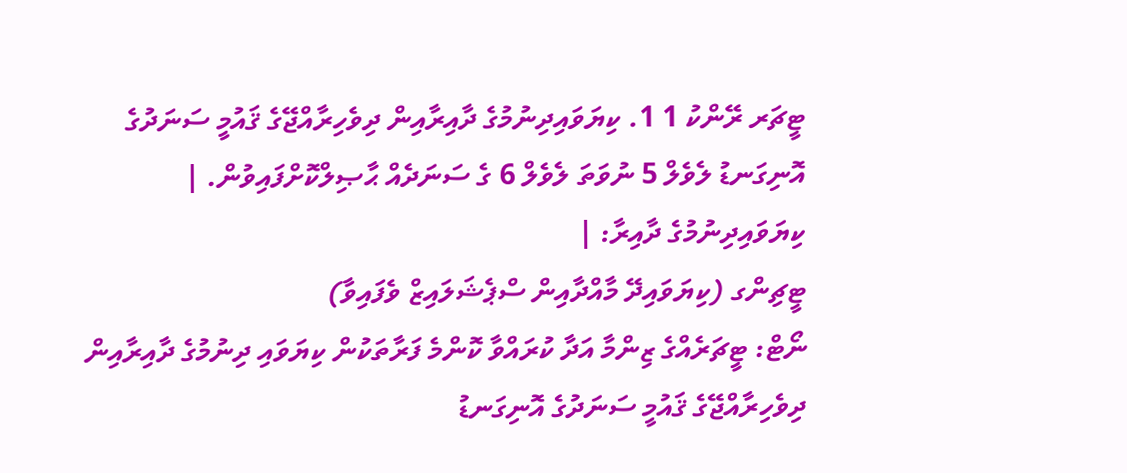ޓީޗަރ ރޭންކު 1 1. ކިޔަވައިދިނުމުގެ ދާއިރާއިން ދިވެހިރާއްޖޭގެ ޤައުމީ ސަނަދުގެ އޮނިގަނޑު ލެވެލް 5 ނުވަތަ ލެވެލް 6 ގެ ސަނަދެއް ޙާޞިލްކޮށްފައިވުން. |
ކިޔަވައިދިނުމުގެ ދާއިރާ: |
ޓީޗިންގ (ކިޔަވައިދޭ މާއްދާއިން ސްޕެޝަލައިޒް ވެފައިވާ)
ނޯޓް: ޓީޗަރެއްގެ ޒިންމާ އަދާ ކުރައްވާ ކޮންމެ ފަރާތަކުން ކިޔަވައި ދިނުމުގެ ދާއިރާއިން ދިވެހިރާއްޖޭގެ ޤައުމީ ސަނަދުގެ އޮނިގަނޑު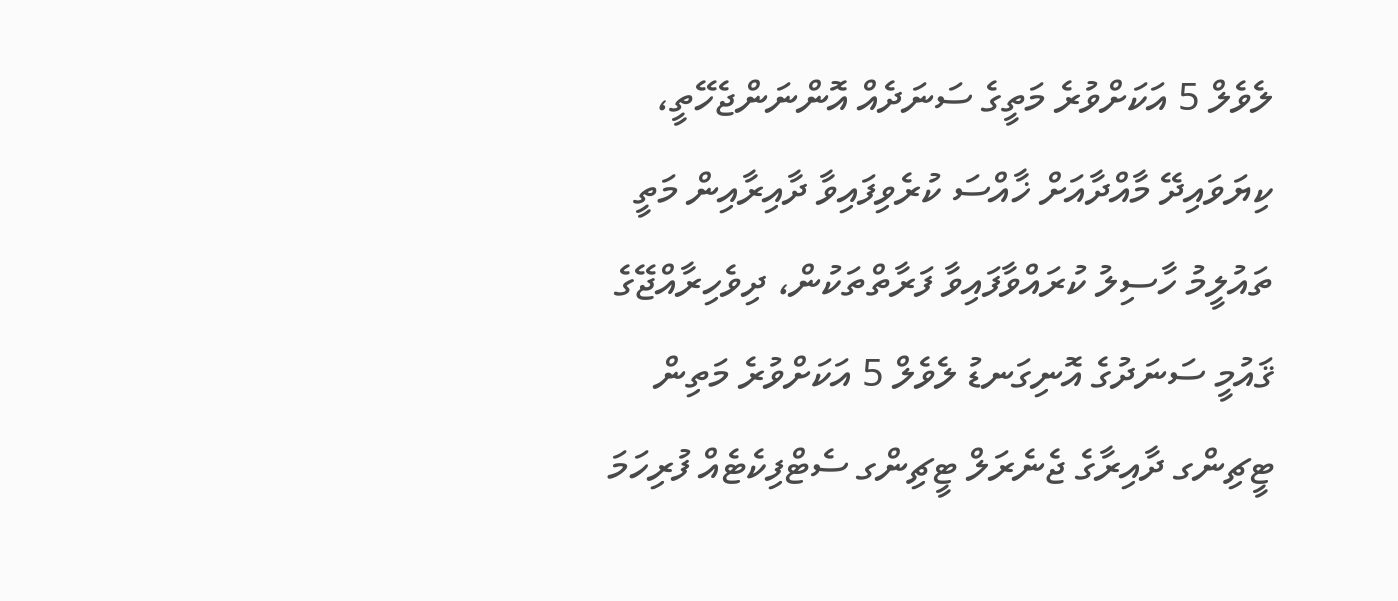ލެވެލް 5 އަކަށްވުރެ މަތީގެ ސަނަދެއް އޮންނަންޖެހޭތީ، ކިޔަވައިދޭ މާއްދާއަށް ޚާއްސަ ކުރެވިފައިވާ ދާއިރާއިން މަތީ ތައުލީމު ހާސިލު ކުރައްވާފައިވާ ފަރާތްތަކުން، ދިވެހިރާއްޖޭގެ ޤައުމީ ސަނަދުގެ އޮނިގަނޑު ލެވެލް 5 އަކަށްވުރެ މަތިން ޓީޗިންގ ދާއިރާގެ ޖެނެރަލް ޓީޗިންގ ސެޓްފިކެޓެއް ފުރިހަމަ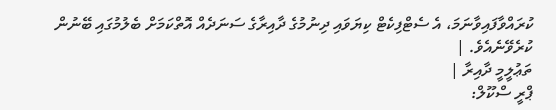ކުރައްވާފައިވާނަމަ، އެ ސެޓްފިކެޓް ކިޔަވައި ދިނުމުގެ ދާއިރާގެ ސަނަދެއް އޮތްކަމަށް ބެލުމުގައި ބޭނުން ކުރެވޭނެއެވެ. |
ތަޢުލީމީ ދާއިރާ |
ޕްރީ ސްކޫލް: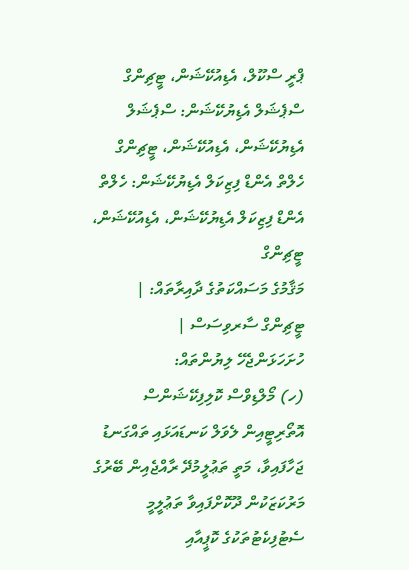ޕްރީ ސްކޫލް، އެޑިއުކޭޝަން، ޓީޗިންގް ސްޕެޝަލް އެޑިޔުކޭޝަން: ސްޕެޝަލް އެޑިޔުކޭޝަން، އެޑިއުކޭޝަން، ޓީޗިންގް ހެލްތް އެންޑް ފިޒިކަލް އެޑިޔުކޭޝަން: ހެލްތް އެންޑް ފިޒިކަލް އެޑިޔުކޭޝަން، އެޑިއުކޭޝަން، ޓީޗިންގް
މަޤާމުގެ މަސައްކަތުގެ ދާއިރާތައް: |
ޓީޗިންގް ސާރވިސަސް |
ހުށަހަޅަންޖެހޭ ލިޔުންތައް:
(ހ) މޯލްޑިވްސް ކޮލިފިކޭޝަންސް އޮތޯރިޓީއިން ލެވަލް ކަނޑައަޅައި ތައްގަނޑު ޖަހާފައިވާ، މަތީ ތަޢުލީމުދޭ ރާއްޖެއިން ބޭރުގެ މަރުކަޒަކުން ދޫކޮށްފައިވާ ތަޢުލީމީ ސެޓުފިކެޓުތަކުގެ ކޮޕީއާއި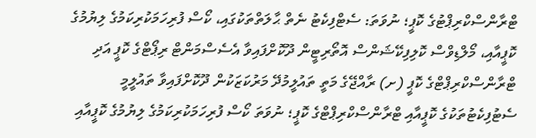ޓްރާންސްކްރިޕްޓުގެ ކޮޕީ؛ ނުވަތަ: ސެޓްފިކެޓު ނެތް ޙާލަތްތަކުގައި، ކޯސް ފުރިހަމަކުރިކަމުގެ ލިޔުމުގެ ކޮޕީއާއި، މޯލްޑިވްސް ކޮލިފިކޭޝަންސް އޮތޯރިޓީން ދޫކޮށްފައިވާ އެސެސްމަންޓް ރިޕޯޓްގެ ކޮޕީ އަދި ޓްރާންސްކްރިޕްޓްގެ ކޮޕީ (ށ) ރާއްޖޭގެ މަތީ ތައުލީމުދޭ މަރުކަޒަކުން ދޫކޮށްފައިވާ ތައުލީމީ ސެޓުފިކެޓުތަކުގެ ކޮޕީއާއި ޓްރާންސްކްރިޕްޓްގެ ކޮޕީ؛ ނުވަތަ ކޯސް ފުރިހަމަކުރިކަމުގެ ލިޔުމުގެ ކޮޕީއާއި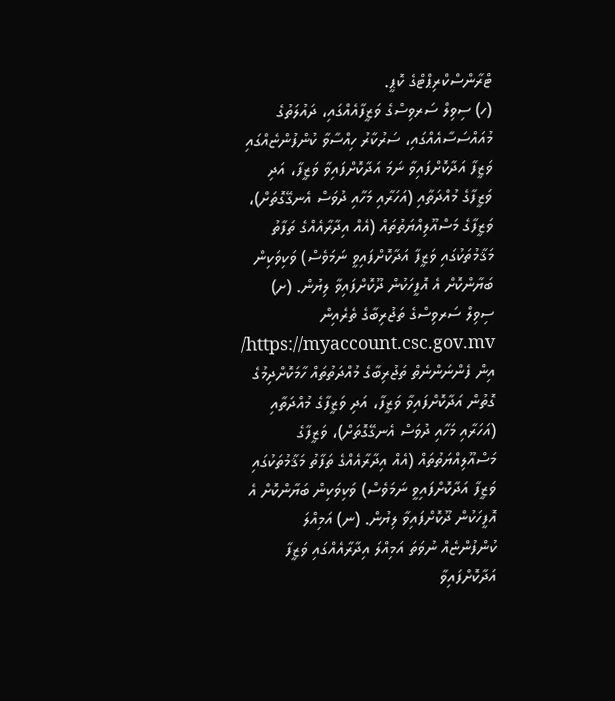ޓްރާންސްކްރިޕްޓްގެ ކޮޕީ.
(ހ) ސިވިލް ސަރވިސްގެ ވަޒީފާއެއްގައި، ދައުލަތުގެ މުއައްސަސާއެއްގައި، ސަރުކާރު ހިއްސާވާ ކުންފުންޏެއްގައި ވަޒީފާ އަދާކޮށްފައިވާ ނަމަ އަދާކޮށްފައިވާ ވަޒީފާ، އަދި ވަޒީފާގެ މުއްދަތާއި (އަހަރާއި މަހާއި ދުވަސް އެނގޭގޮތަށް)، ވަޒީފާގެ މަސްއޫލިއްޔަތުތައް (އެއް އިދާރާއެއްގެ ތަފާތު މަޤާމުތަކުގައި ވަޒީފާ އަދާކޮށްފައިވީ ނަމަވެސް) ވަކިވަކިން ބަޔާންކޮށް އެ އޮފީހަކުން ދޫކޮށްފައިވާ ލިޔުން. (ށ) ސިވިލް ސަރވިސްގެ ތަޖުރިބާގެ ތެރެއިން https://myaccount.csc.gov.mv/ އިން ފެންނަންނެތް ތަޖުރިބާގެ މުއްދަތުތައް ހާމަކޮށްދިމުގެ ގޮތުން އަދާކޮށްފައިވާ ވަޒީފާ، އަދި ވަޒީފާގެ މުއްދަތާއި (އަހަރާއި މަހާއި ދުވަސް އެނގޭގޮތަށް)، ވަޒީފާގެ މަސްއޫލިއްޔަތުތައް (އެއް އިދާރާއެއްގެ ތަފާތު މަޤާމުތަކުގައި ވަޒީފާ އަދާކޮށްފައިވީ ނަމަވެސް) ވަކިވަކިން ބަޔާންކޮށް އެ އޮފީހަކުން ދޫކޮށްފައިވާ ލިޔުން. (ނ) އަމިއްލަ ކުންފުންޏެއް ނުވަތަ އަމިއްލަ އިދާރާއެއްގައި ވަޒީފާ އަދާކޮށްފައިވާ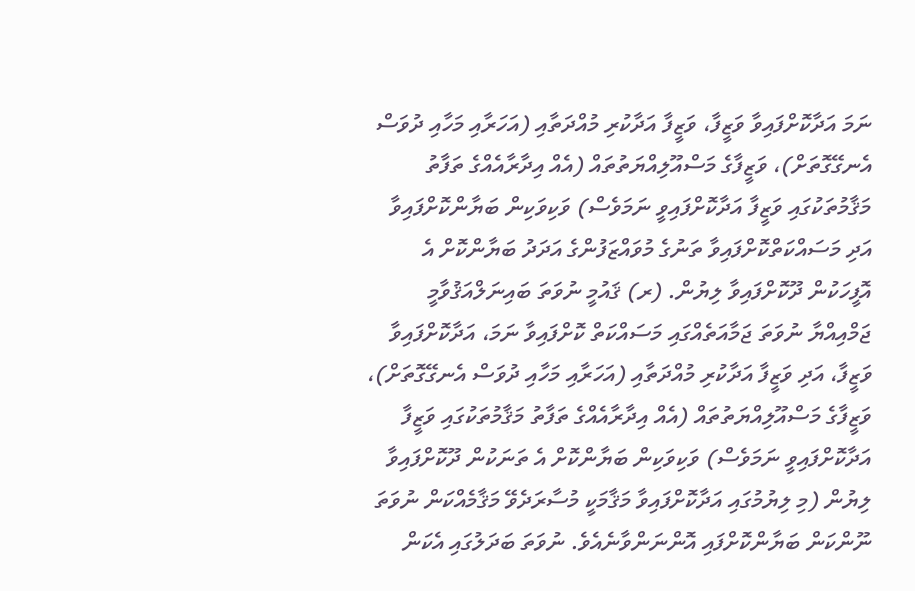ނަމަ އަދާކޮށްފައިވާ ވަޒީފާ، ވަޒީފާ އަދާކުރި މުއްދަތާއި (އަހަރާއި މަހާއި ދުވަސް އެނގޭގޮތަށް)، ވަޒީފާގެ މަސްއޫލިއްޔަތުތައް (އެއް އިދާރާއެއްގެ ތަފާތު މަޤާމުތަކުގައި ވަޒީފާ އަދާކޮށްފައިވީ ނަމަވެސް) ވަކިވަކިން ބަޔާންކޮށްފައިވާ އަދި މަސައްކަތްކޮށްފައިވާ ތަނުގެ މުވައްޒަފުންގެ އަދަދު ބަޔާންކޮށް އެ އޮފީހަކުން ދޫކޮށްފައިވާ ލިޔުން. (ރ) ޤައުމީ ނުވަތަ ބައިނަލްއަޤުވާމީ ޖަމްއިއްޔާ ނުވަތަ ޖަމާއަތެއްގައި މަސައްކަތް ކޮށްފައިވާ ނަމަ، އަދާކޮށްފައިވާ ވަޒީފާ، އަދި ވަޒީފާ އަދާކުރި މުއްދަތާއި (އަހަރާއި މަހާއި ދުވަސް އެނގޭގޮތަށް)، ވަޒީފާގެ މަސްއޫލިއްޔަތުތައް (އެއް އިދާރާއެއްގެ ތަފާތު މަޤާމުތަކުގައި ވަޒީފާ އަދާކޮށްފައިވީ ނަމަވެސް) ވަކިވަކިން ބަޔާންކޮށް އެ ތަނަކުން ދޫކޮށްފައިވާ ލިޔުން (މި ލިޔުމުގައި އަދާކޮށްފައިވާ މަޤާމަކީ މުސާރަދެވޭ މަޤާމެއްކަން ނުވަތަ ނޫންކަން ބަޔާންކޮށްފައި އޮންނަންވާނެއެވެ. ނުވަތަ ބަދަލުގައި އެކަން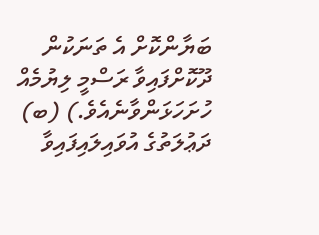ބަޔާންކޮށް އެ ތަނަކުން ދޫކޮށްފައިވާ ރަސްމީ ލިޔުމެއް ހުށަހަޅަންވާނެއެވެ.) (ބ) ދަޢުލަތުގެ އުވައިލައިފައިވާ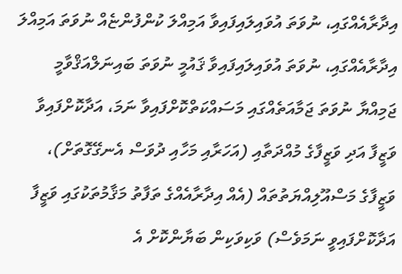އިދާރާއެއްގައި، ނުވަތަ އުވައިލައިފައިވާ އަމިއްލަ ކުންފުންޏެއް ނުވަތަ އަމިއްލަ އިދާރާއެއްގައި، ނުވަތަ އުވައިލައިފައިވާ ޤައުމީ ނުވަތަ ބައިނަލްއަޤްވާމީ ޖަމިއްޔާ ނުވަތަ ޖަމާއަތެއްގައި މަސައްކަތްކޮށްފައިވާ ނަމަ، އަދާކޮށްފައިވާ ވަޒީފާ އަދި ވަޒީފާގެ މުއްދަތާއި (އަހަރާއި މަހާއި ދުވަސް އެނގޭގޮތަށް)، ވަޒީފާގެ މަސްއޫލިއްޔަތުތައް (އެއް އިދާރާއެއްގެ ތަފާތު މަޤާމުތަކުގައި ވަޒީފާ އަދާކޮށްފައިވީ ނަމަވެސް) ވަކިވަކިން ބަޔާންކޮށް އެ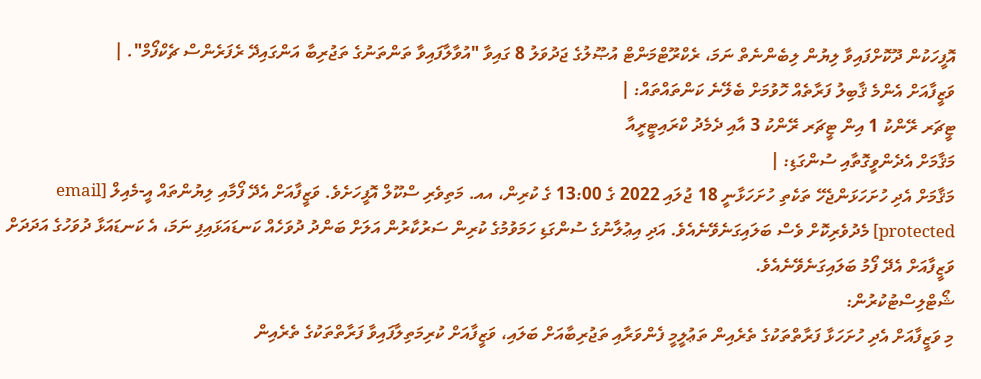އޮފީހަކުން ދޫކޮށްފައިވާ ލިޔުން ލިބެންނެތް ނަމަ، ރެކްރޫޓްމަންޓް އުޞޫލުގެ ޖަދުވަލު 8 ގައިވާ "އުވާލާފައިވާ ތަންތަނުގެ ތަޖުރިބާ އަންގައިދޭ ރެފަރެންސް ޗެކްފޯމް". |
ވަޒީފާއަށް އެންމެ ޤާބިލު ފަރާތެއް ހޮވުމަށް ބެލޭނެ ކަންތައްތައް: |
ޓީޗަރ ރޭންކު 1 އިން ޓީޗަރ ރޭންކު 3 އާއި ދެމެދު ކްރައިޓީރީއާ
މަޤާމަށް އެދެންވީގޮތާއި ސުންގަޑި: |
މަޤާމަށް އެދި ހުށަހަޅަންޖެހޭ ތަކެތި ހުށަހަޅާނީ 18 ޖުލައި 2022 ގެ 13:00 ގެ ކުރިން، އއ. މަތިވެރި ސްކޫލް އޮފީހަށެވެ. ވަޒީފާއަށް އެދޭ ފޯމާއި ލިޔުންތައް އީ-މެއިލް [email protected] މެދުވެރިކޮށް ވެސް ބަލައިގަނެވޭނެއެވެ. އަދި އިޢުލާނުގެ ސުންގަޑި ހަމަވުމުގެ ކުރިން ސަރުކާރުން އަލަށް ބަންދު ދުވަހެއް ކަނޑައަޅައިފި ނަމަ، އެ ކަނޑައަޅާ ދުވަހުގެ އަދަދަށް ވަޒީފާއަށް އެދޭ ފޯމު ބަލައިގަނެވޭނެއެވެ.
ޝޯޓްލިސްޓުކުރުން:
މި ވަޒީފާއަށް އެދި ހުށަހަޅާ ފަރާތްތަކުގެ ތެރެއިން ތަޢުލީމީ ފެންވަރާއި ތަޖުރިބާއަށް ބަލައި، ވަޒީފާއަށް ކުރިމަތިލާފައިވާ ފަރާތްތަކުގެ ތެރެއިން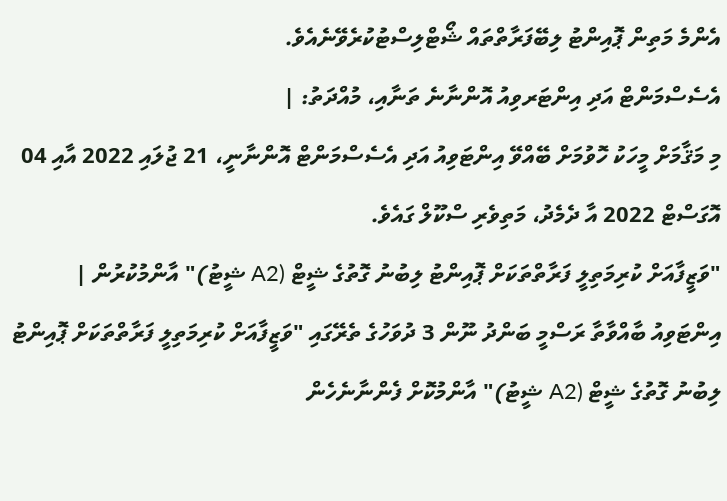އެންމެ މަތިން ޕޮއިންޓު ލިބޭފަރާތްތައް ޝޯޓްލިސްޓުކުރެވޭނެއެވެ.
އެސެސްމަންޓް އަދި އިންޓަރވިއު އޮންނާނެ ތަނާއި، މުއްދަތު: |
މި މަޤާމަށް މީހަކު ހޮވުމަށް ބޭއްވޭ އިންޓަވިއު އަދި އެސެސްމަންޓް އޮންނާނީ، 21 ޖުލައި 2022 އާއި 04 އޮގަސްޓް 2022 އާ ދެމެދު، މަތިވެރި ސްކޫލް ގައެވެ.
"ވަޒީފާއަށް ކުރިމަތިލީ ފަރާތްތަކަށް ޕޮއިންޓު ލިބުނު ގޮތުގެ ޝީޓް (A2 ޝީޓު)" އާންމުކުރުން |
އިންޓަވިއު ބާއްވާތާ ރަސްމީ ބަންދު ނޫން 3 ދުވަހުގެ ތެރޭގައި "ވަޒީފާއަށް ކުރިމަތިލީ ފަރާތްތަކަށް ޕޮއިންޓު ލިބުނު ގޮތުގެ ޝީޓް (A2 ޝީޓު)" އާންމުކޮށް ފެންނާނެހެން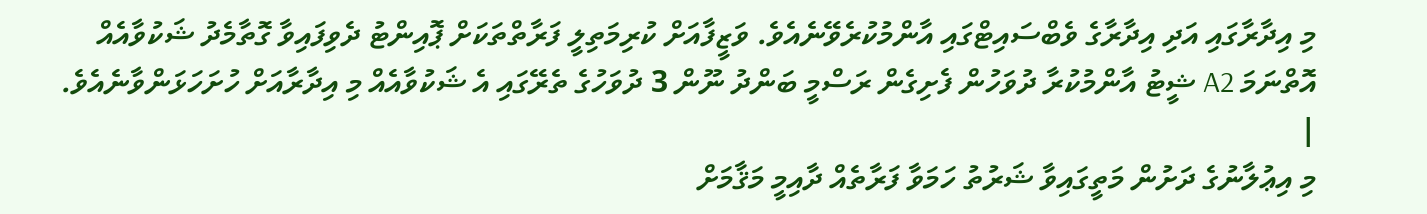މި އިދާރާގައި އަދި އިދާރާގެ ވެބްސައިޓްގައި އާންމުކުރެވޭނެއެވެ. ވަޒީފާއަށް ކުރިމަތިލީ ފަރާތްތަކަށް ޕޮއިންޓު ދެވިފައިވާ ގޮތާމެދު ޝަކުވާއެއް އޮތްނަމަ A2 ޝީޓު އާންމުކުރާ ދުވަހުން ފެށިގެން ރަސްމީ ބަންދު ނޫން 3 ދުވަހުގެ ތެރޭގައި އެ ޝަކުވާއެއް މި އިދާރާއަށް ހުށަހަޅަންވާނެއެވެ. |
މި އިޢުލާނުގެ ދަށުން މަތީގައިވާ ޝަރުތު ހަމަވާ ފަރާތެއް ދާއިމީ މަޤާމަށް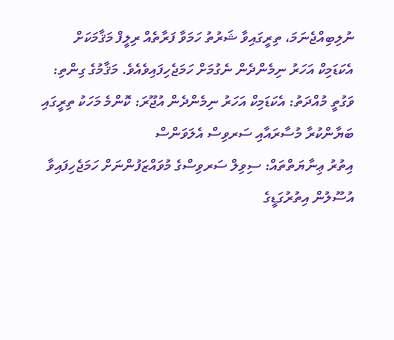ނުލިބިއްޖެނަމަ، ތިރީގައިވާ ޝަރުތު ހަމަވާ ފަރާތެއް ރިލީފް މަޤާމަކަށް އެކަޑަމިކް އަހަރު ނިމެންދެން ނެގުމަށް ހަމަޖެހިފައިވެއެވެ. މަޤާމުގެ ގިންތި: ވަގުތީ މުއްދަތު: އެކަޑަމިކް އަހަރު ނިމެންދެން އުޖޫރަ: ކޮންމެ މަހަކު ތިރީގައި ބަޔާންކުރާ މުސާރައާއި ސަރވިސް އެލަވަންސް
އިތުރު ޢިނާޔަތްތައް: ސިވިލް ސަރވިސްގެ މުވައްޒަފުންނަށް ހަމަޖެހިފައިވާ އުސޫލުން އިތުރުގަޑީގެ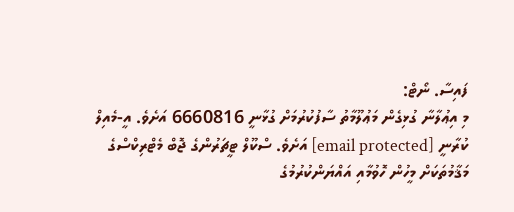ފައިސާ. ނޯޓް:
މި އިޢުލާނާ ގުޅިގެން މަޢުލޫމާތު ސާފުކުރުމަށް ގުޅާނީ 6660816 އަށެވެ. އީ-މެއިލް ކުރާނީ [email protected] އަށެވެ. ސްކޫލް ޓީޗަރުންގެ ޖޮބް މެޓްރިކްސްގެ މަޤާމުތަކަށް މީހުން ހޮވުމާއި އައްޔަންކުރުމުގެ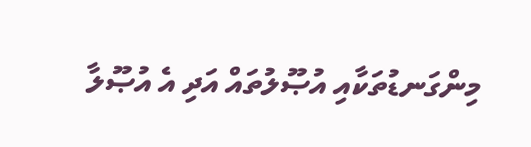މިންގަނޑުތަކާއި އުޞޫލުތައް އަދި އެ އުޞޫލާ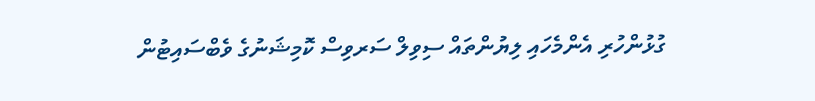ގުޅުންހުރި އެންމެހައި ލިޔުންތައް ސިވިލް ސަރވިސް ކޮމިޝަނުގެ ވެބްސައިޓުން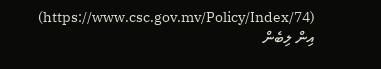(https://www.csc.gov.mv/Policy/Index/74) އިން ލިބެން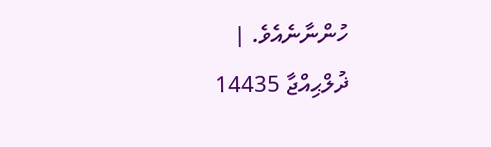ހުންނާނެއެވެ. |
ޛުލްޙިއްޖާ 14435